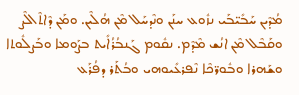ܡܳܕܶܝܢ ܚܰܒܺܝ̈ܒܰܝ ܢܙܽܘܥ ܚܢܰܢ ܘܢܶܕܚܰܠ ܡܶܢ ܗܳܠܶܝܢ. ܘܡܰܢ ܕܶܐܬܶܐܠܶܨ ܘܩܰܒܶܠ ܡܶܢ ܐܢܳܫ ܡܶܕܶܡ. ܢܩܽܘܡ ܓܰܢܒܳܪܳܐܺܝܬ ܒܨܰܘܡܐ ܘܒܰܨܠܽܘܬܐ ܘܫܰܗܪܐ ܘܒܽܘܪ̈ܟܶܐ ܢܶܦܪܥܺܝܘܗܝ ܘܒܳܬܰܪ ܕܦܳܪܰܥ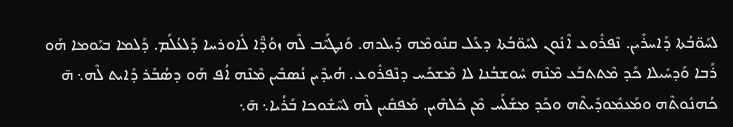ܠܚܰܘ̈ܒܳܬܐ ܕܰܐܚܪܺܝܢ. ܢܶܦܪܽܘܥ ܐܶܢܽܘܢ ܠܚܰܘ̈ܒܳܬܐ ܕܥܰܠ ܩܢܽܘܡܶܗ ܕܺܝܠܖܗ. ܘܰܢܛܰܝܶܒ ܠܶܗ ܙܘܳܕ̈ܶܐ ܠܽܐܘܪܚܐ ܕܰܠܥܳܠܰܡ. ܕܰܠܡܐ ܒܝܰܘܡܐ ܗܰܘ ܪܰܒܐ ܘܰܕܚܺܝܠܐ ܟܰܕ ܡܶܬܬܒܰܥ ܡܶܢܶܗ ܚܽܘܫܒܳܢܐ ܠܐ ܡܶܫܟܰܚ ܕܢܶܦܪܽܘܥ. ܗܳܝܕܶܝܢ ܢܳܣܒܺܝܢ ܡܶܢܶܗ ܐܳܦ ܗܰܘ ܕܣܳܒܰܪ ܕܺܐܝܬ ܠܶܗ܆ ܗ̄ ܟܳܗܢܽܘܬܶܗ ܘܡܰܥܡܽܘܕܺܝܬܶܗ ܘܟܰܕ ܡܫܰܠܰܚ ܡܶܢ ܟܽܠܗܶܝܢ. ܡܰܦܩܺܝܢ ܠܶܗ ܠܚܶܫܽܘܟܐ ܒܰܪܳܝܐ܆ ܗ̄܆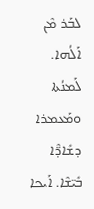ܠܒܰܪ ܡܶܢ ܐܰܠܳܗܐ. ܠܰܡܢܳܬܐ ܘܡܰܥܡܪܐ ܕܫܺܐܕ̈ܶܐ ܒܺܝ̈ܫܶܐ. ܐܰܝܟܐ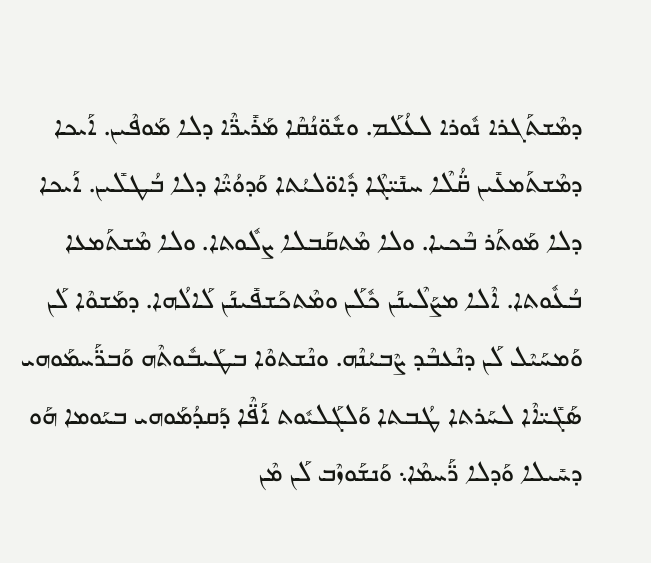ܕܡܶܫܬܰܓܪܐ ܢܽܘܪܐ ܠܥܳܠܰܡ. ܘܫܽܘ̈ܢܳܩܶܐ ܡܰܪܺܝܪ̈ܶܐ ܕܠܐ ܡܰܘܦܶܝܢ. ܐܰܝܟܐ ܕܡܶܫܬܰܡܥܺܝܢ ܩ̈ܳܠܶܐ ܚܢܺܝ̈ܓܶܐ ܕܽܐܘ̈ܠܝܳܬܐ ܘܰܕܘܳܝ̈ܶܐ ܕܠܐ ܒܳܛܠܺܝܢ. ܐܰܝܟܐ ܕܠܐ ܡܰܘܬܰܪ ܒܶܟܝܐ. ܘܠܐ ܡܶܬܩܰܒܠܐ ܨܠܽܘܬܐ. ܘܠܐ ܡܶܫܬܰܡܥܐ ܒܳܥܽܘܬܐ. ܐܶܠܐ ܡܨܰܠܶܝܢܰܢ ܟܽܠܰܢ ܘܡܶܬܟܰܫܦܺܝܢܰܢ ܠܰܐܠܳܗܐ. ܕܡܰܫܘܶܐ ܠܰܢ ܘܰܡܚܰܝܶܠ ܠܰܢ ܕܢܶܥܒܶܕ ܨܶܒܝܳܢܶܗ. ܘܢܶܫܬܘܶܐ ܒܛܰܝܒܽܘܬܶܗ ܘܰܒܪ̈ܰܚܡܰܘܗܝ ܣܰܓܺܝ̈ܐܶܐ ܠܚܰܪܬܐ ܛܳܒܬܐ ܘܰܠܓܰܠܝܽܘܬ ܐܰܦ̈ܶܐ ܕܰܩܕܳܡܰܘܗܝ ܒܝܰܘܡܐ ܗܰܘ ܕܚܺܝܠܐ ܘܰܕܠܐ ܪ̈ܰܚܡܶܐ܆ ܘܰܢܫܰܘܙܶܒ ܠܰܢ ܡܶܢ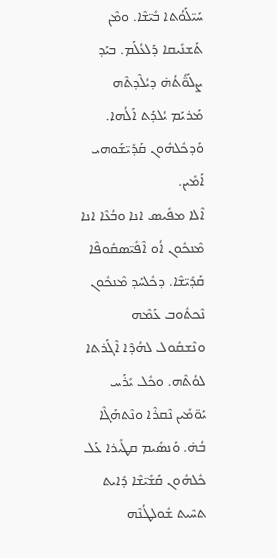ܚܰܝ̈ܠܰܘܳܬܐ ܒܺܝ̈ܫܶܐ. ܘܡܶܢ ܬܰܫܢܺܝܩܐ ܕܰܠܥܳܠܰܡ. ܒܝܰܕ ܨܠܰܘ̈ܳܬܳܗ̇ ܕܝܳܠܶܕܬܶܗ ܡܰܪܝܰܡ ܝܳܠܕܰܬ ܐܰܠܳܗܐ. ܘܰܕܟܽܠܗܽܘܢ ܩܰܕܺܝ̈ܫܰܘܗܝ ܐܰܡܺܝܢ.
ܐܶܠܐ ܡܦܺܝܣ ܐܢܐ ܘܒܳܥܶܐ ܐܢܐ ܡܶܢܟܽܘܢ ܐܳܘ ܐܶܦܺܝ̈ܣܩܽܘܦܶܐ ܩܰܕܺܝ̈ܫܶܐ. ܕܟܽܠܚܰܕ ܡܶܢܟܽܘܢ ܢܶܟܬܽܘܒ ܥܰܡܶܗ ܘܢܶܫܩܽܘܠ ܠܗܳܕܶܐ ܐܶܓܰܪܬܐ ܠܘܳܬܶܗ. ܘܟܽܠ ܝܺܪܰܚ ܝܰܘ̈ܡܺܝܢ ܢܶܩܪܶܐ ܘܢܶܬܗܰܓܶܐ ܒܳܗ̇. ܘܰܢܣܺܝܡ ܩܛܺܝܪܐ ܥܰܠ ܟܽܠܗܽܘܢ ܩܰܫܺܝ̈ܫܶܐ ܕܺܐܝܬ ܬܚܶܝܬ ܫܽܘܠܛܳܢܶܗ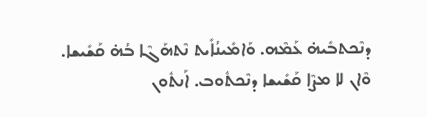ܕܢܶܟܬܒܺܝܗ̇ ܥܰܡܶܗ. ܘܰܐܡܺܝܢܳܐܺܝܬ ܢܶܬܗܰܓܶܐ ܒܳܗ̇ ܩܰܫܺܝܫܐ. ܘܶܐܢ ܠܐ ܡܨܶܐ ܩܰܫܺܝܫܐ ܕܢܶܟܬܽܘܒ. ܐܰܢܬܽܘܢ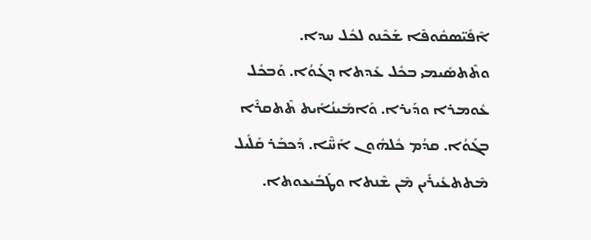ܐܶܦܺܝ̈ܣܩܽܘܦܶܐ ܫܰܟܶܢܘ ܠܟܽܠ ܚܕܐ. ܘܬܶܬܣܺܝܡܝ ܒܟܽܠ ܥܺܕܬܐ ܕܓܰܘܳܐ. ܘܰܒܟܽܠ ܥܽܘܡܪܐ ܘܕܰܝܪܐ. ܘܰܐܡܺܝܢܳܐܺܝܬ ܬܶܬܩܪܶܐ ܒܓܰܘܳܐ. ܩܕܳܡ ܟܽܠܗܽܘܢ ܐܰܚ̈ܶܐ. ܕܰܟܒܰܪ ܩܰܠܺܝܠ ܡܶܬܬܥܺܝܪܺܝܢ ܡܶܢ ܫܶܢܬܐ ܘܛܰܒܺܝܥܘܬܐ.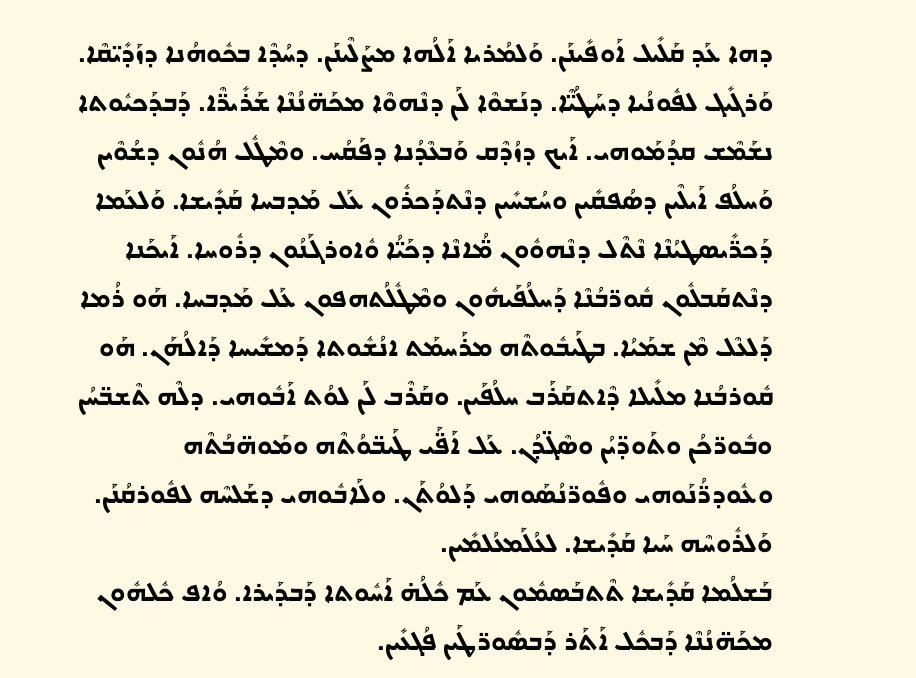ܕܗܐ ܥܰܕ ܩܰܠܺܝܠ ܐܰܘܦܺܝܢܰܢ. ܘܰܠܡܳܪܝܐ ܐܰܠܳܗܐ ܡܨܰܠܶܝܢܰܢ. ܕܚܳܕܶܐ ܒܟܽܘܗܳܢܐ ܕܙܰܕܺܝ̈ܩܶܐ. ܘܰܪܓܺܝܓ ܠܦܽܘܢܳܝܐ ܕܚܰܛܳܝ̈ܶܐ. ܕܢܰܫܘܶܐ ܠܰܢ ܕܢܶܗܘܶܐ ܡܟܰܗ̈ܢܳܢܶܐ ܫܰܪܺܝܪ̈ܶܐ. ܕܰܒܕܰܟܝܽܘܬܐ ܢܫܰܡܶܫ ܩܕܳܡܰܘܗܝ. ܐܰܝܟ ܕܙܳܕܶܩ ܘܰܒܥܶܕܳܢܐ ܕܦܰܩܳܚ. ܘܡܶܛܽܠ ܗܳܢܽܘܢ ܕܫܳܘܶܝܢ ܘܰܚܠܳܦ ܐܰܝܠܶܝܢ ܕܣܳܦܩܺܝܢ ܘܚܳܫܚܺܝܢ ܕܢܶܬܕܰܟܪܽܘܢ ܥܰܠ ܡܰܕܒܚܐ ܩܰܕܺܝܫܐ. ܘܰܠܥܰܡܐ ܕܰܟܪ̈ܺܝܣܛܝܳܢܶܐ ܢܶܬܶܠ ܕܢܶܗܘܽܘܢ ܡ̈ܳܐܢܶܐ ܕܟܰܝ̈ܳܐ ܘܽܐܘܪܓܰܢܳܘܢ ܕܪܽܘܚܐ. ܐܰܝܟܰܢܐ ܕܢܶܬܩܰܒܠܽܘܢ ܩܽܘܪ̈ܒܳܢܶܐ ܕܰܚܠܳܦܰܝܗܽܘܢ ܘܡܶܛܽܠܳܬܗܦܘܢ ܥܰܠ ܡܰܕܒܚܐ. ܗܰܘ ܪܳܡܐ ܕܰܠܥܶܠ ܡܶܢ ܫܡܰܝܳܐ. ܒܛܰܝܒܽܘܬܶܗ ܡܪܰܚܡܰܬ ܐܢܳܫܽܘܬܐ ܕܰܡܫܺܝܚܐ ܕܰܐܠܳܗܰܢ. ܗܰܘ ܩܽܘܪܒܳܢܐ ܡܠܺܝܠܐ ܕܶܐܬܩܰܪܰܒ ܚܠܳܦܰܝܢ. ܘܩܰܪܶܒ ܠܰܢ ܠܘܳܬ ܐܰܒܽܘܗܝ. ܕܠܶܗ ܬܶܫܒ̈ܚܳܢ ܘܒܽܘܪ̈ܟܳܢ ܘܬܰܘܕ̈ܝܳܢ ܘܣܶܓ̈ܕܳܢ. ܥܰܠ ܐܰܦ̈ܰܝ ܛܰܝܒ̈ܘܳܬܶܗ ܘܡܰܘܗ̈ܒܳܬܶܗ ܘܥܽܘܕܪ̈ܳܢܰܘܗܝ ܘܦܽܘܪ̈ܢܳܣܰܘܗܝ ܕܰܠܘܳܬܰܢ. ܘܠܰܐܒܽܘܗܝ ܕܫܰܠܚܶܗ ܠܦܽܘܪܩܳܢܰܢ. ܘܰܠܪܽܘܚܶܗ ܚܰܝܐ ܩܰܕܺܝܫܐ. ܠܥܳܠܰܡܥܳܠܡܺܝܢ.
ܒܰܫܠܳܡܐ ܩܰܕܺܝܫܐ ܬܶܬܒܰܣܡܽܘܢ ܥܰܡ ܟܽܠܳܗ̇ ܐܰܚܽܘܬܐ ܕܰܒܕܰܝܪܐ. ܘܳܐܦ ܟܽܠܗܽܘܢ ܡܟܰܗ̈ܢܳܢܶܐ ܕܰܒܟܽܠ ܐܰܬܰܪ ܕܰܒܣܽܘܪ̈ܛܰܝܢ ܦܳܓܥܺܝܢ.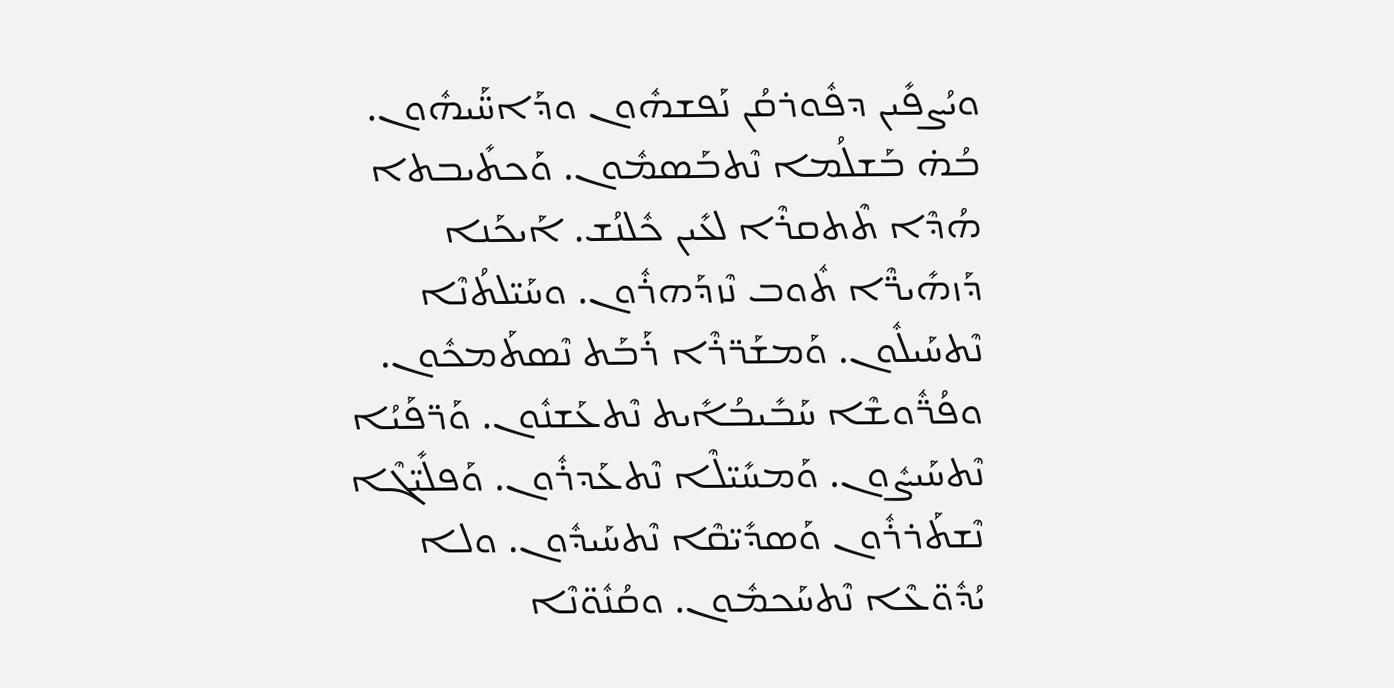ܘܝܳܨܦܺܝܢ ܕܦܽܘܪܩܳܢ ܢܰܦܫܗܽܘܢ ܘܕܰܐܚ̈ܰܝܗܽܘܢ. ܒܳܗ̇ ܒܰܫܠܳܡܐ ܢܶܬܒܰܣܡܽܘܢ. ܘܰܟܬܺܝܒܬܐ ܗܳܕܶܐ ܬܶܬܩܪܶܐ ܠܥܺܝܢ ܟܽܠܢܳܫ. ܐܰܝܟܰܢܐ ܕܰܙܗܺܝܪ̈ܶܐ ܬܽܘܒ ܢܶܙܕܰܗܪܽܘܢ. ܘܚܰܝ̈ܠܬܳܢܶܐ ܢܶܬܚܰܝܠܽܘܢ. ܘܰܡܫܰܪ̈ܪܶܐ ܪܰܒܰܬ ܢܶܣܬܰܡܟܽܘܢ. ܘܦܳܪ̈ܽܘܫܶܐ ܚܰܒܺܝܒܳܐܺܝܬ ܢܶܬܥܰܫܢܽܘܢ. ܘܰܪ̈ܦܰܝܳܐ ܢܶܬܚܰܝܨܽܘܢ. ܘܰܡܚܺܝ̈ܠܶܐ ܢܶܬܥܰܕܪܽܘܢ. ܘܰܦܠܺܝ̈ܓܶܐ ܢܶܫܬܰܪܪܽܘܢ ܘܰܣܕܺܝ̈ܩܶܐ ܢܶܬܚܰܝܕܽܘܢ. ܘܠܐ ܝܳܕܽܘ̈ܥܶܐ ܢܶܬܚܰܟܡܽܘܢ. ܘܩܳܢܽܘ̈ܢܶܐ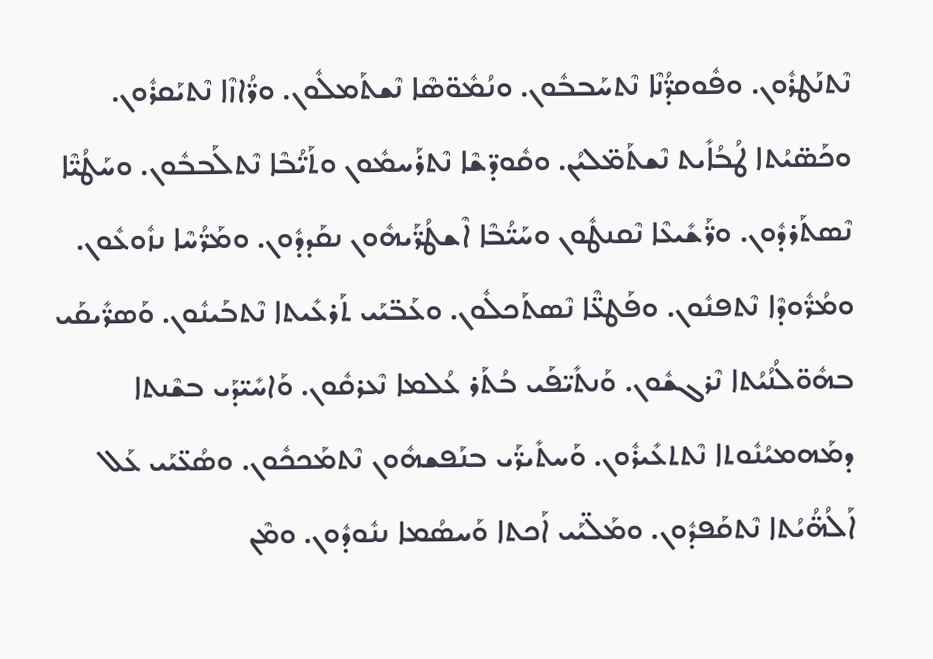ܢܶܬܢܰܛܪܽܘܢ. ܘܦܽܘܩܕ̈ܳܢܶܐ ܢܶܬܚܰܒܒܽܘܢ. ܘܢܳܡܽܘ̈ܣܶܐ ܢܶܫܬܰܡܠܽܘܢ. ܘܪ̈ܳܐܙܶܐ ܢܶܬܝܰܩܪܽܘܢ. ܘܟܰܣ̈ܝܳܬܐ ܛܳܒܳܐܺܝܬ ܢܶܫܬܰܡ̈ܠܝܳܢ. ܘܩܽܘܕ̈ܫܶܐ ܢܶܬܪܰܚܡܽܘܢ ܘܬܰܝ̈ܳܒܶܐ ܢܶܬܠܰܒܒܽܘܢ. ܘܚܰܛܳܝ̈ܶܐ ܢܶܣܬܰܪܕܽܘܢ. ܘܪ̈ܰܫܺܝܥܶܐ ܢܶܩܢܛܽܘܢ ܘܚܰܝ̈ܳܒܶܐ ܐܶܫܛܳܪ̈ܰܝܗܽܘܢ ܢܩܰܕܕܽܘܢ. ܘܡܰܪ̈ܳܚܶܐ ܢܙܽܘܥܽܘܢ. ܘܡܳܪ̈ܽܘܕܶܐ ܢܶܬܦܢܽܘܢ. ܘܦܰܛܥ̈ܶܐ ܢܶܣܬܰܟܠܽܘܢ. ܘܥܰܒ̈ܝܰܝ ܬܰܪܥܺܝܬܐ ܢܶܬܒܰܝܢܽܘܢ. ܘܰܣܪ̈ܺܝܩܰܝ ܒܗܽܘ̈ܠܳܢܳܝܳܬܐ ܢܶܪܓܫܽܘܢ. ܘܰܢܬܺܝ̈ܦܰܝ ܒܳܬܰܪ ܥܳܠܡܐ ܢܶܥܪܩܽܘܢ. ܘܰܐܚܺܝ̈ܕܰܝ ܒܫܶܢܬܐ ܕܡܰܗܡܝܳܢܽܘܬܐ ܢܶܬܬܥܺܝܪܽܘܢ. ܘܰܚܬܺܝܪ̈ܰܝ ܒܢܰܦܫܗܽܘܢ ܢܶܬܡܰܟܟܽܘܢ. ܘܣܳܥ̈ܝܰܝ ܥܰܠ ܐܰܠܳܗ̈ܳܝܳܬܐ ܢܶܬܩܰܦܕܽܘܢ. ܘܡܰܠ̈ܝܰܝ ܐܰܟܬܐ ܘܰܚܣܳܡܐ ܢܢܽܘܕܽܘܢ. ܘܡܶܢ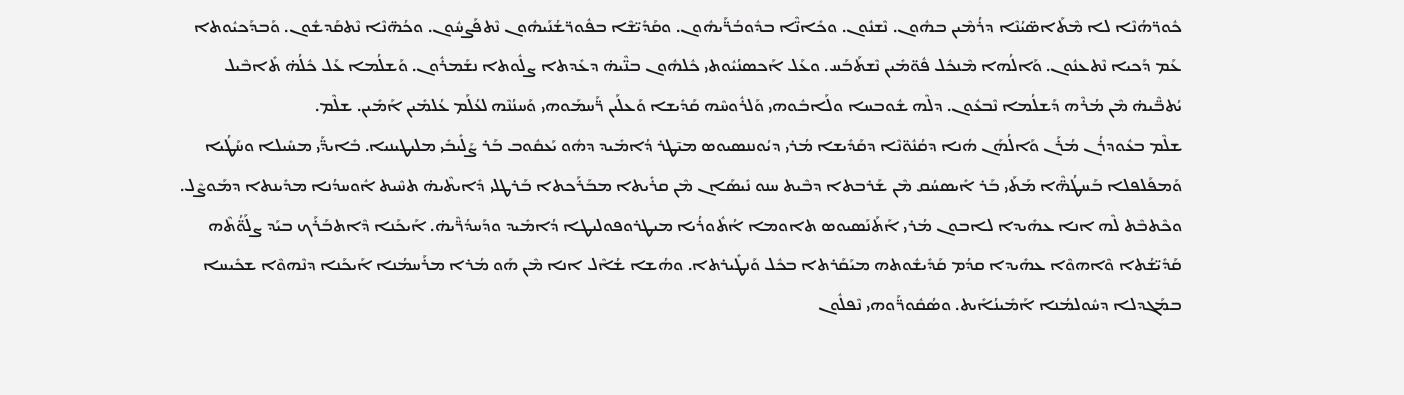ܟܽܘܪ̈ܗܳܢܶܐ ܠܐ ܡܶܬܰܐܣ̈ܝܳܢܶܐ ܕܪܳܡܶܝܢ ܒܗܽܘܢ. ܢܶܫܢܽܘܢ. ܘܟܺܐܢ̈ܶܐ ܒܕܽܘܒܳܪ̈ܰܝܗܽܘܢ. ܘܩܰܕܺܝ̈ܫܶܐ ܒܦܽܘܪ̈ܫܳܢܰܝܗܽܘܢ ܢܶܬܦܰܨܚܽܘܢ. ܘܟܳܗ̈ܢܶܐ ܢܶܬܩܰܕܫܽܘܢ. ܘܰܒܕܰܟܝܽܘܬܐ ܥܰܡ ܕܰܟܝܐ ܢܶܬܥܢܽܘܢ. ܘܰܐܠܳܗܐ ܡܶܢܟܽܠ ܦܽܘ̈ܡܺܝܢ ܢܶܫܬܰܒܰܚ. ܘܥܰܠ ܐܰܟܣܢܳܝܽܘܬܝ ܟܽܠܗܽܘܢ ܒܢ̈ܶܝܗ̇ ܕܥܺܕܬܐ ܨܠܽܘܬܐ ܢܫܰܡܪܽܘܢ. ܘܰܫܠܳܡܐ ܥܰܠ ܟܽܠܳܗ̇ ܬܺܐܒܶܝܠ ܝܳܬܒ̈ܶܝܗ̇ ܡܶܢ ܡܳܪܶܗ ܕܰܫܠܳܡܐ ܢܶܒܥܽܘܢ. ܕܠܶܗ ܫܽܘܒܚܐ ܘܠܰܐܒܽܘܗܝ ܘܰܠܪܽܘܚܶܗ ܩܰܕܺܝܫܐ ܘܰܥܠܰܝܢ ܪ̈ܰܚܡܰܘܗܝ ܘܰܚܢܳܢܶܗ ܠܥܳܠܰܡ ܥܳܠܡܺܝܢ ܐܰܡܺܝܢ. ܫܠܶܡ.
ܫܠܶܡ ܒܥܽܘܕܪܳܢ ܡܳܪܰܢ ܘܰܐܠܳܗܰܢ ܗܳܢܐ ܕܩܳܢܽܘ̈ܢܶܐ ܕܩܰܕܺܝܫܐ ܡܳܪܝ ܕܝܳܘܢܢܣܝܘܣ ܡܝ̄ܛܪ ܕܳܐܡܺܝܕ ܕܗܽܘ ܝܰܥܩܽܘܒ ܒܰܪ ܨܰܠܺܝܒܺܝ ܡܠܝܛܝܢܝܐ. ܒܺܐܝܕ̈ܰܝ ܡܚܺܝܠܐ ܘܚܰܛܳܝܐ ܘܰܡܦܰܠܦܠܐ ܒܰܚܛܳܗ̈ܶܐ ܡܰܬܰܝ ܒܰܪ ܐܺܝܣܚܳܩ ܡܶܢ ܫܰܪܒܬܐ ܕܒܶܝܬ ܚܢܘ ܢܺܝܣܰܐܢ ܡܶܢ ܩܪܺܝܬܐ ܡܒܰܪܰܟܬܐ ܒܰܪܛܠܝ ܕܺܐܝܬܶܝܗ̇ ܬܚܶܝܬ ܐܽܘܚܕܳܢܐ ܡܕܺܝܢܬܐ ܕܡܰܘܨܶܠ. ܘܟܶܬܒܶܬ ܠܶܗ ܐܢܐ ܥܗܺܝܕܐ ܠܐܒܘܢ ܡܳܪܝ ܐܰܬܰܢܰܣܝܘܣ ܬܐܘܡܐ ܐܳܬܽܘܪܳܝܐ ܡܝܛܪܘܦܘܠܝܛܐ ܕܳܐܡܺܝܕ ܘܕܰܚܕܳܪ̈ܶܝܗ̇. ܐܰܝܟܰܢܐ ܕܶܐܬܒܰܪܰܟ ܒܝܰܕ ܨܠܰܘ̈ܳܬܶܗ ܩܰܕܺܝ̈ܫܳܬܐ ܘܶܐܗܘܶܐ ܥܗܺܝܕܐ ܩܕܳܡ ܩܰܕܺܝܫܽܘܬܗ ܡܝܰܩܰܪܬܐ ܒܟܽܠ ܘܰܢܛܺܝܪܬܐ. ܘܗܳܫܐ ܫܳܐܶܠ ܐܢܐ ܡܶܢ ܗܰܘ ܡܳܪܐ ܡܪܰܚܡܳܢܐ ܐܰܝܟܰܢܐ ܕܢܶܗܘܶܐ ܫܟܺܝܚܐ ܒܡܰܓܕܠܐ ܕܚܽܘܠܡܳܢܐ ܐܰܡܺܝܢܳܐܺܝܬ. ܘܣܳܩܽܘܪ̈ܰܘܗܝ ܢܶܦܠܽܘܢ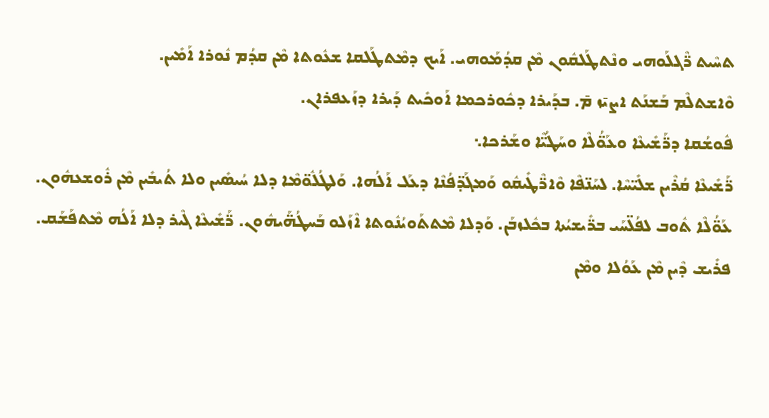ܬܚܶܝܬ ܪ̈ܶܓܠܰܘܗܝ ܘܢܶܬܛܰܠܩܽܘܢ ܡܶܢ ܩܕܳܡܰܘܗܝ. ܐܰܝܟ ܕܡܶܬܛܰܠܩܐ ܫܥܽܘܬܐ ܡܶܢ ܩܕܳܡ ܢܽܘܪܐ ܐܰܡܺܝܢ.
ܘܶܐܫܬܠܶܡ ܒܰܫܢܰܬ ܐܨܝ̄ܙ ܡ̄. ܒܕܰܝܪܐ ܕܟܽܘܪܟܡܐ ܐܰܘܟܺܝܬ ܕܰܝܪܐ ܕܙܰܥܦܪܐܢ.
ܦܽܘܫܳܩܐ ܕܪ̈ܰܫܺܝܥܶܐ ܘܥܰܘ̈ܳܠܶܐ ܘܚܰܛܳܝ̈ܶܐ ܘܫܰܪܟܐ܆
ܪ̈ܰܫܺܝܥܶܐ ܩܳܪܶܝܢ ܫܠܺܝ̈ܚܶܐ. ܠܚܰܢ̈ܦܶܐ ܘܶܐܪ̈ܶܛܺܝܩܽܘ ܘܰܡܓܰܕ̈ܦܳܢܶܐ ܕܥܰܠ ܐܰܠܳܗܐ. ܘܰܠܛܳܠܽܘ̈ܡܶܐ ܕܠܐ ܚܳܝܣܺܝܢ ܘܠܐ ܬܳܝܒܺܝܢ ܡܶܢ ܪܽܘܫܥܗܽܘܢ. ܥܰܘ̈ܳܠܶܐ ܬܽܘܒ ܠܦܳܠ̈ܚܰܝ ܒܪ̈ܺܝܫܝܳܬܐ ܒܟܽܠܙܒܰܢ. ܘܰܕܠܐ ܡܶܬܬܰܘܝܳܢܽܘܬܐ ܐܶܙܰܠܘ ܒܰܚܛܳܗ̈ܰܝܗܽܘܢ. ܪ̈ܰܫܺܝܥܶܐ ܓܶܝܪ ܕܠܐ ܐܰܠܳܗ ܡܶܬܦܰܫܰܩ. ܦܪܺܝܫ ܕܶܝܢ ܡܶܢ ܥܰܘܳܠܐ ܘܡܶܢ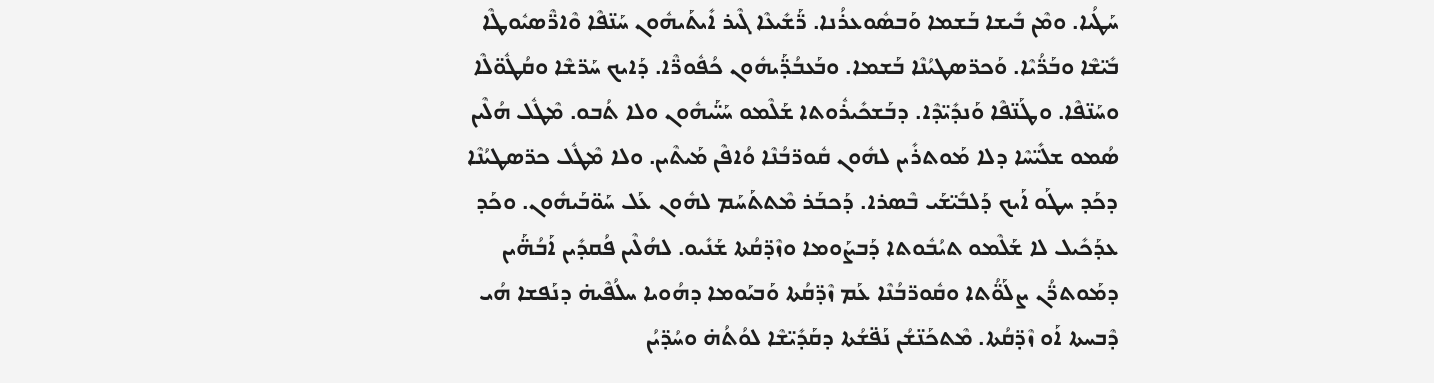ܚܰܛܳܝܐ. ܘܡܶܢ ܒܺܝܫܐ ܒܰܫܡܐ ܘܰܒܣܽܘܥܪܳܢܐ. ܪ̈ܰܫܺܝܥܶܐ ܓܶܝܪ ܐܺܝܬܰܝܗܽܘܢ ܚܰܢ̈ܦܶܐ ܘܶܐܪ̈ܶܣܝܽܘܛܶܐ ܒܺܝ̈ܫܶܐ ܘܒܰܪ̈ܳܝܶܐ. ܘܰܟܪ̈ܣܛܝܳܢܶܐ ܒܰܫܡܐ. ܘܒܰܥܒܳܕ̈ܰܝܗܽܘܢ ܟܳܦܽܘܪ̈ܶܐ. ܕܰܐܝܟ ܚܰܪ̈ܫܶܐ ܘܩܳܛܽܘ̈ܠܶܐ ܘܚܰܢ̈ܦܶܐ. ܘܛܰܢ̈ܦܶܐ ܘܰܢܕܺܝ̈ܕܶܐ. ܕܒܰܫܟܺܝܪܽܘܬܐ ܫܰܠܶܡܘ ܚܰܝ̈ܰܝܗܽܘܢ ܘܠܐ ܬܳܒܘ. ܡܶܛܽܠ ܗܳܠܶܝܢ ܣܳܡܘ ܫܠܺܝ̈ܚܶܐ ܕܠܐ ܡܰܘܬܪܺܝܢ ܠܗܽܘܢ ܩܽܘܪ̈ܒܳܢܶܐ ܘܳܐܦܶܢ ܡܰܝܬܶܝܢ. ܘܠܐ ܡܶܛܽܠ ܟܪ̈ܣܛܝܳܢܶܐ ܕܟܰܕ ܚܛܰܘ ܐܰܝܟ ܕܰܠܒܺܝ̈ܫܰܝ ܒܶܣܪܐ. ܕܰܟܒܰܪ ܡܶܬܬܰܚܰܡ ܠܗܽܘܢ ܥܰܠ ܚܰܘ̈ܒܰܝܗܽܘܢ. ܘܟܰܕ ܥܕܰܟܺܝܠ ܠܐ ܫܰܠܶܡܘ ܬܝܳܒܽܘܬܐ ܕܰܒܨܰܘܡܐ ܘܙܶܕ̈ܩܳܬܐ ܫܰܢܺܝܘ. ܠܗܳܠܶܝܢ ܦܳܩܕܺܝܢ ܐܰܒܳܗ̈ܰܝܢ ܕܡܰܘܬܪ̈ܳܢ ܨܠܰܘ̈ܳܬܐ ܘܩܽܘܪ̈ܒܳܢܶܐ ܥܰܡ ܙܶܕ̈ܩܳܬܐ ܘܰܒܝܰܘܡܐ ܕܗܳܘܝܐ ܚܠܳܦܶܝܗ̇ ܕܢܰܦܫܐ ܗܳܝ ܕܶܒܚܬܐ ܐܰܘ ܙܶܕ̈ܩܳܬܐ. ܡܶܬܟܰܢ̈ܫܳܢ ܢܰܦ̈ܫܳܬܐ ܕܩܰܕܺܝ̈ܫܶܐ ܠܘܳܬܳܗ̇ ܘܚܳܕ̈ܝܳܢ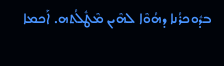ܒܕܽܘܟܪܳܢܐ ܕܗܳܘܶܐ ܠܗܶܝܢ ܡܶܛܽܠܳܬܗ. ܐܰܟܡܐ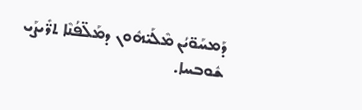ܕܰܡܚܰܘ̈ܝܳܢ ܡܶܠܰܝ̈ܗܽܘܢ ܕܡܰܠ̈ܦܳܢܶܐ ܬܪ̈ܺܝܨܰܝ ܫܽܘܒܚܐ.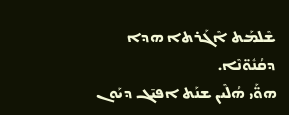ܫܶܠܡܰܬ ܐܶܓܰܪܬܐ ܗܕܐ ܕܩܳܢܽܘ̈ܢܶܐ.
ܗܘ̈ܰܝ ܗܳܠܶܝܢ ܫܢܰܬ ܐܦܝ̄ܓ ܕܝܰܘܢ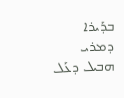ܒܕܰܝܪܐ ܕܡܪܝ ܗܒܝܠ ܕܥܰܠ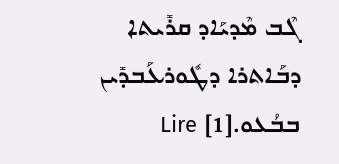ܓܶܒ ܡܶܕܝܰܐܕ ܩܪܺܝܬܐ ܕܒܰܐܬܪܐ ܕܛܽܘܪܥܰܒܕܺܝܢ ܒܒܳܥܘ.[1] Lire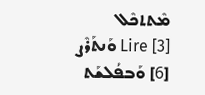ܡܶܬܬܟܶܠ
[3] Lire ܘܰܢܬܰܪܶܨ
[6] ܘܰܒܦܳܠܫܰܬ